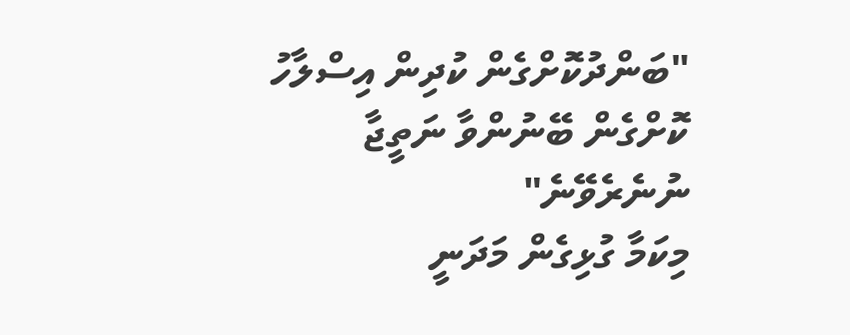"ބަންދުކޮށްގެން ކުދިން އިސްލާހު ކޮށްގެން ބޭނުންވާ ނަތީޖާ ނުނެރެވޭނެ"
މިކަމާ ގުޅިގެން މަދަނީ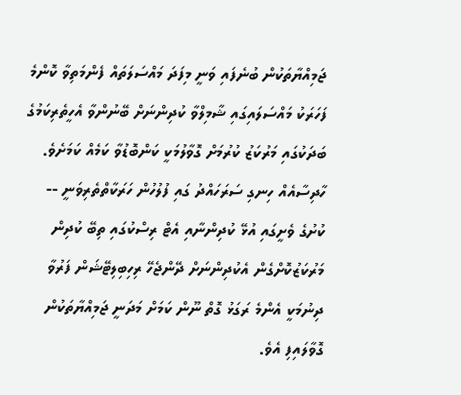ޖަމިއްޔާތަކުން ބުނެފައި ވަނީ މިފަދަ މައްސަލަތައް ފެންމަތިވާ ކޮންމެ ފަހަރަކު މައްސަލައިގައި ޝާމިލްވާ ކުދިންނަށް ބޭނުންވާ އެހީތެރިކަމުގެ ބަދަކުގައި މަރުކަޒު ކުރުމަށް ގޮވާލުމަކީ ކަންބޮޑުވާ ކަމެއް ކަމަށެވެ.
ހާދިސާއެއް ހިނގި ސަރަހައްދު ގައި ފުލުހުން ހަރަކާތްތެރިވަނީ --
ކުށުގެ ވެށީގައި އުޅޭ ކުދިންނާއި އެޓް ރިސްކުގައި ތިބޭ ކުދިން މަރުކަޒުކޮށްގެން އެކުދިންނަށް ދޭންޖެހޭ ރިހިބިލިޓޭޝަން ފަރުވާ ދިނުމަކީ އެންމެ ރަގަޅު ގޮތް ނޫން ކަމަށް މަދަނީ ޖަމިއްޔާތަކުން ގޮވާލައިފި އެވެ.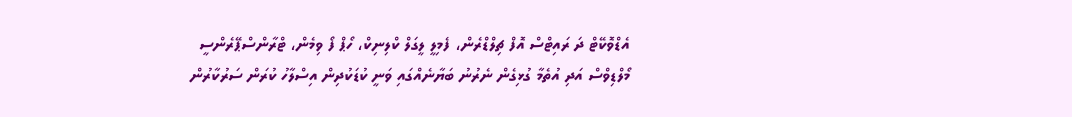އެޑްވޮކޭޓް ދަ ރައިޓްސް އޮފް ޗިލްޑްރެން، ފެމިލީ ލީގަލް ކްލިނިކް، ހޯޕް ފޯ ވިމެން، ޓްރާންސްޕޭރެންސީ މޯލްޑިވްސް އަދި އުތެމާ ގުޅިގެން ނެރުނު ބަޔާނެއްގައި ވަނީ ކުޑަކުދިން އިސްލާހު ކުރަން ސަރުކާރުން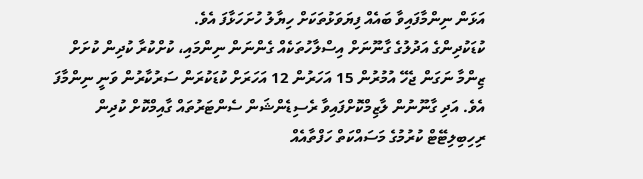އަޅަން ނިންމާފައިވާ ބައެއް ފިޔަވަޅުތަކަށް ހިޔާލު ހުށަހަޅާފަ އެވެ.
ކުޑަކުދިންގެ އަދުލުގެ ގާނޫނަށް އިސްލާހުތަކެއް ގެންނަން ނިންމައި، ކުށްކުރާ ކުދިން ކުށަށް ޒިންމާ ނަގަން ޖެހޭ އުމުރުން 15 އަހަރުން 12 އަހަރަށް ކުޑަކުރަން ސަރުކާރުން ވަނީ ނިންމާފަ އެވެ. އަދި ގާނޫނުން ލާޒިމްކޮށްފައިވާ ރެސިޑެންޝަން ސެންޓަރުތައް ގާއިމްކޮށް ކުދިން ރިހިބިލިޓޭޓް ކުރުމުގެ މަސައްކަތް ހަފްތާއެއް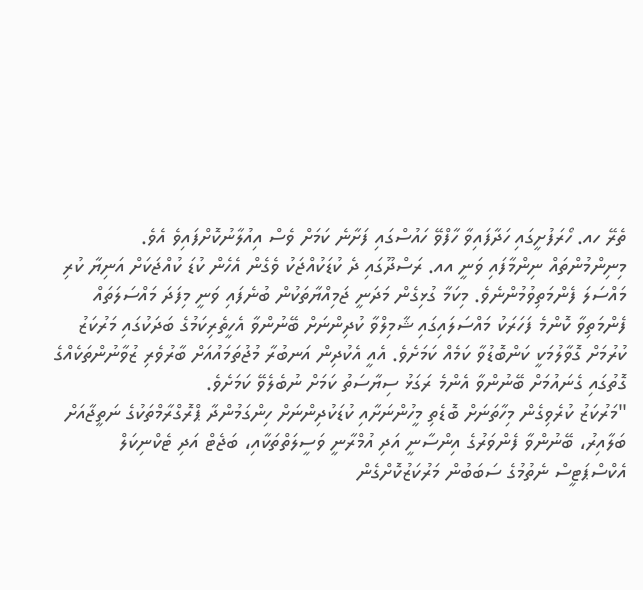ތެރޭ ހއ. ހޯރަފުށީގައި ހަދާފައިވާ ހާފްވޭ ހައުސްގައި ފަށާނެ ކަމަށް ވެސް އިއުލާނުކޮށްފައިވެ އެވެ.
މިނިންމުންތައް ނިންމާފައި ވަނީ އއ. ރަސްދޫގައި ދެ ކުޑަކުއްޖަކު ވެގެން އެހެން ކުޑަ ކުއްޖަކަށް އަނިޔާ ކުރި މައްސަލަ ފެންމަތިވުމުންނެވެ. މިކަމާ ގުޅިގެން މަދަނީ ޖަމިއްޔާތަކުން ބުނެފައި ވަނީ މިފަދަ މައްސަލަތައް ފެންމަތިވާ ކޮންމެ ފަހަރަކު މައްސަލައިގައި ޝާމިލްވާ ކުދިންނަށް ބޭނުންވާ އެހީތެރިކަމުގެ ބަދަކުގައި މަރުކަޒު ކުރުމަށް ގޮވާލުމަކީ ކަންބޮޑުވާ ކަމެއް ކަމަށެވެ. އެއީ އެކުދިން އަނބުރާ މުޖުތަމައުއަށް ބާރުވެރި ޒުވާނުންތަކެއްގެ ގޮތުގައި ގެނައުމަށް ބޭނުންވާ އެންމެ ރަގަޅު ސިޔާސަތު ކަމަށް ނުބެލެވޭ ކަމަށެވެ.
"މަރުކަޒު ކުރެވިގެން މިހާތަނަށް ބޮޑެތި މީހުންނަށާއި ކުޑަކުދިންނަށް ހިންގަމުންދާ ޕްރޮގްރާމްތަކުގެ ނަތީޖާއަށް ބަލާއިރު، ބޭނުންވާ ފެންވަރުގެ އިންސާނީ އަދި އުމްރާނީ ވަސީލަތްތަކާއި، ބަޖެޓް އަދި ޓެކްނިކަލް އެކްސްޕަޓީސް ނެތުމުގެ ސަބަބުން މަރުކަޒުކޮށްގެން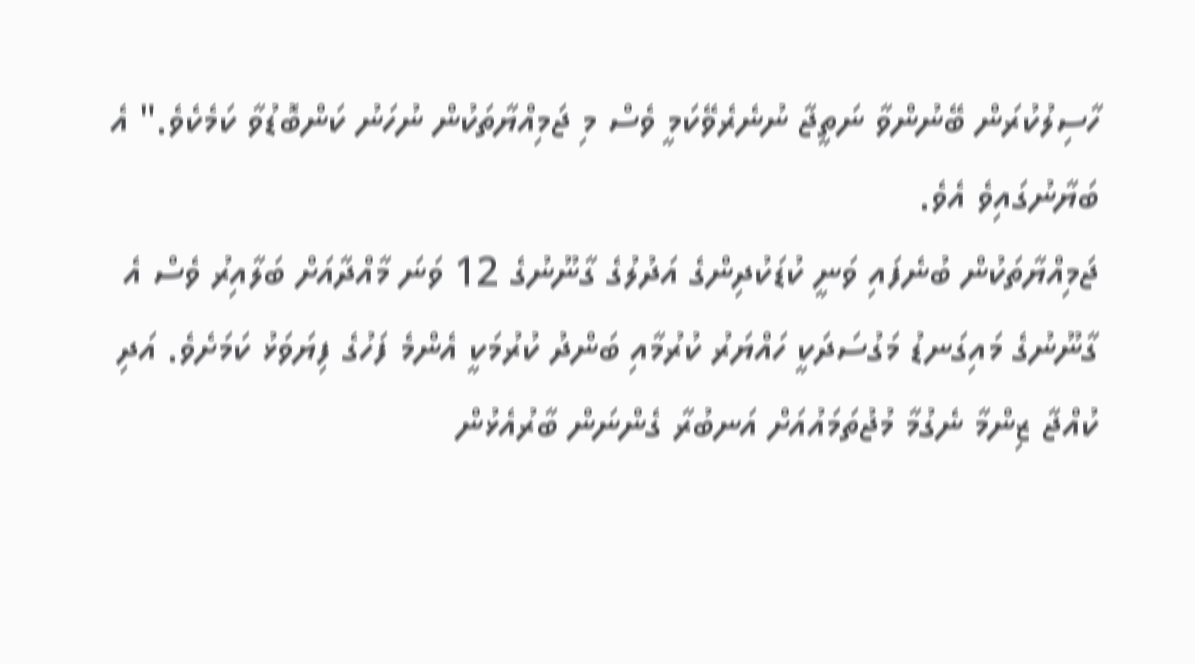ހާސިލުކުރަން ބޭނުންވާ ނަތީޖާ ނުނެރެވޭކަމީ ވެސް މި ޖަމިއްޔާތަކުން ނުހަނު ކަންބޮޑުވާ ކަމެކެވެ." އެ ބަޔާނުގައިވެ އެވެ.
ޖަމިއްޔާތަކުން ބުނެފައި ވަނީ ކުޑަކުދިންގެ އަދުލުގެ ގާނޫނުގެ 12 ވަނަ މާއްދާއަށް ބަލާއިރު ވެސް އެ ގާނޫނުގެ މައިގަނޑު މަގުސަދަކީ ހައްޔަރު ކުރުމާއި ބަންދު ކުރުމަކީ އެންމެ ފަހުގެ ފިޔަވަޅު ކަމަށެވެ. އަދި ކުއްޖާ ޒިންމާ ނެގުމާ މުޖުތަމައުއަށް އަނބުރާ ގެންނަން ބާރުއެޅުން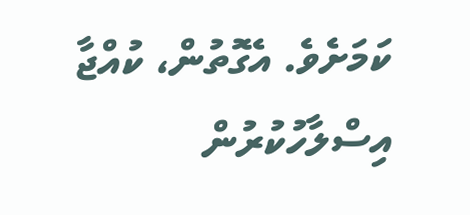ކަމަށެވެ. އެގޮތުން، ކުއްޖާ އިސްލާހުކުރުން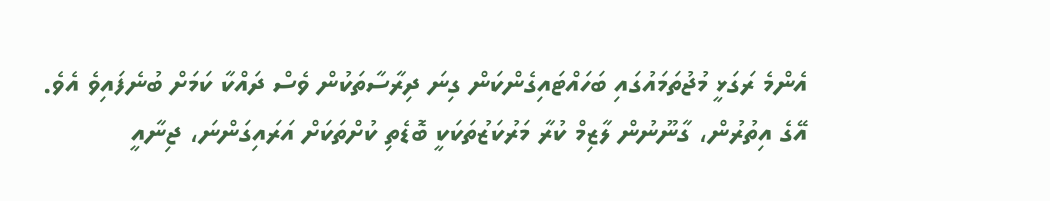އެންމެ ރަގަޅީ މުޖުތަމައުގައި ބަހައްޓައިގެންކަން ގިނަ ދިރާސާތަކުން ވެސް ދައްކާ ކަމަށް ބުނެފައިވެ އެވެ.
އޭގެ އިތުރުން، ގާނޫނުން ލާޒިމް ކުރާ މަރުކަޒުތަކަކީ ބޮޑެތި ކުށްތަކަށް އަރައިގަންނަ، ޖިނާއީ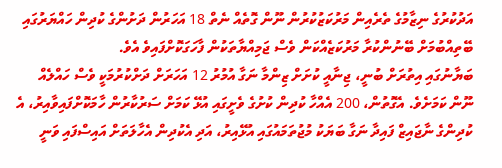އަދުކުރުގެ ނިޒާމުގެ ތެރެއިން މަރުކަޒުކުރުން ނޫން ގޮތެއް ނެތް 18 އަހަރުން ދަށުންގެ ކުދިން ހައްޔަރުގައި ބޭތިއްބުމަށް ބޭނުންކުރާ މަރުކަޒެއްކަން ވެސް ޖަމިއްޔާތަކުން ފާހަގަކޮށްފައިވެ އެވެ.
ބަޔާނުގައި އިތުރަށް ބުނީ، ޖިނާއީ ކުށަށް ޒިންމާ ނަގާ އުމުރު 12 އަހަރަށް ދަށްކުރުމަކީ ވެސް ހައްލެއް ނޫން ކަމަށެވެ. އެގޮތުން، 200 އެއްހާ ކުދިން ކުށުގެ ވެށީގައި އުޅޭ ކަމަށް ސަރުކާރުން ހާމަކޮށްފައިވާއިރު، އެ ކުދިންގެ ނާޖައިޒް ފައިދާ ނަގާ ބަޔަކު މުޖުތަމައުގައި އުޅޭއިރު، އަދި އެކުދިން އެހާލަތަށް އައިސްފައި ވަނީ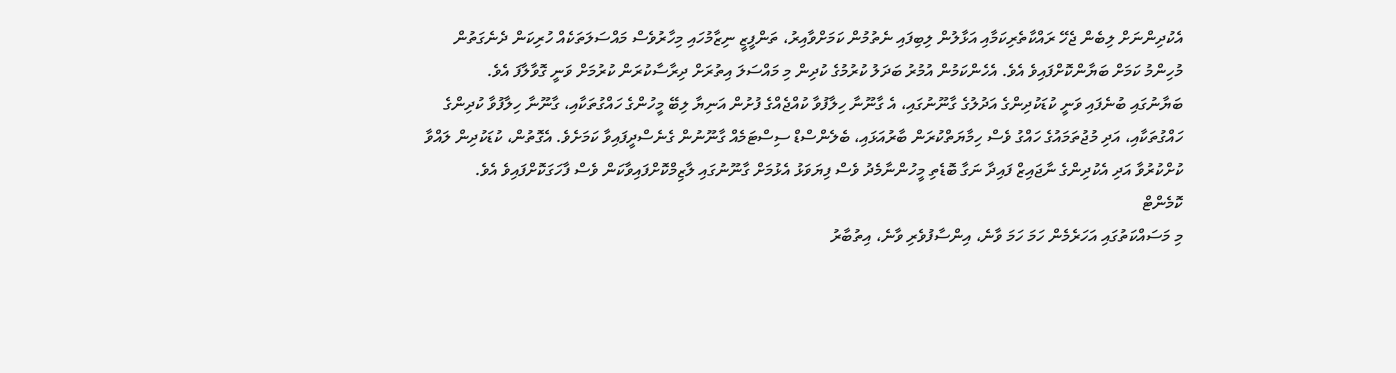އެކުދިންނަށް ލިބެން ޖެހޭ ރައްކާތެރިކަމާއި އަޅާލުން ލިބިފައި ނެތުމުން ކަމަށްވާއިރު، ތަންފީޒީ ނިޒާމުހައި މިހާރުވެސް މައްސަލަތަކެއް ހުރިކަން ދެނެގަތުން މުހިންމު ކަމަށް ބަޔާންކޮށްފައިވެ އެވެ. އެހެންކަމުން އުމުރު ބަދަލު ކުރުމުގެ ކުދިން މި މައްސަލަ އިތުރަށް ދިރާސާކުރަން ކުރުމަށް ވަނީ ގޮވާލާފަ އެވެ.
ބަޔާނުގައި ބުނެފައި ވަނީ ކުޑަކުދިންގެ އަދުލުގެ ގާނޫނުގައި، އެ ގާނޫނާ ހިލާފުވާ ކުއްޖެއްގެ ފުށުން އަނިޔާ ލިބޭ މީހުންގެ ހައްގުތަކާއި، ގާނޫނާ ހިލާފުވާ ކުދިންގެ ހައްގުތަކާއި، އަދި މުޖުތަމައުގެ ހައްގު ވެސް ހިމާޔަތްކުރަން ބާރުއަޅައި، ބެލެންސްޑް ސިސްޓަމެއް ގާނޫނުން ގެނެސްދީފައިވާ ކަމަށެވެ. އެގޮތުން، ކުޑަކުދިން ލައްވާ ކުށްކުރުވާ އަދި އެކުދިންގެ ނާޖައިޒް ފައިދާ ނަގާ ބޮޑެތި މީހުންނާމެދު ވެސް ފިޔަވަޅު އެޅުމަށް ގާނޫނުގައި ލާޒިމްކޮށްފައިވާކަން ވެސް ފާހަގަކޮށްފައިވެ އެވެ.
ކޮމެންޓް
މި މަސައްކަތުގައި އަހަރެމެން ހަމަ ހަމަ ވާނެ، އިންސާފުވެރި ވާނެ، އިތުބާރު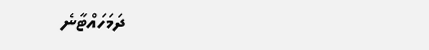ދަމަހައްޓާނެ